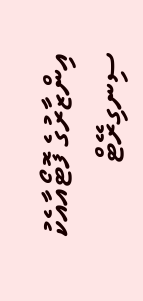އިންޒާރުގެ ފޮޓޯއާއެކު ސިނގިރޭޓް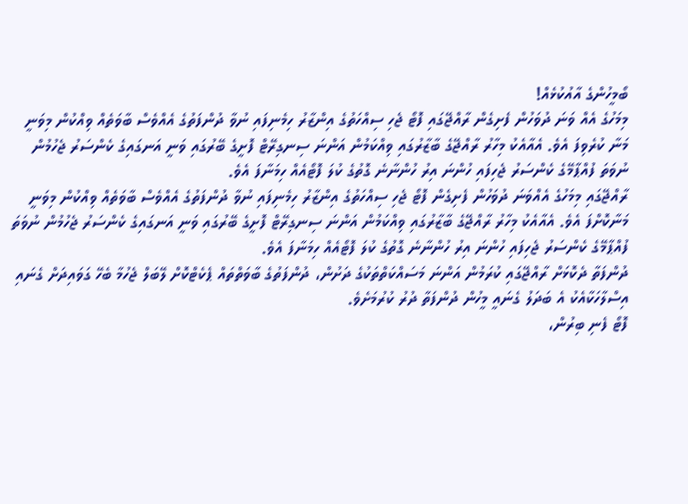ބޯމީހުންގެ އާއުކުޅެއް!
މިމަހުގެ އެއް ވަނަ ދުވަހުން ފެށިގެން ރާއްޖޭގައި ފޮޓޯ ޖެހި ސިއްހަތުގެ އިންޒާރު ހިމެނިފައި ނުވާ ދުންފަތުގެ އެއްވެސް ބާވަތެއް ވިއްކުން މިވަނީ މަނާ ކުރެވިފަ އެވެ. އެއާއެކު މިހާރު ރާއްޖޭގެ ބާޒާރުގައި ވިއްކަމުން އަންނަ ސިނގިރޭޓް ފޮށީގެ ބޭރުގައި ވަނީ އަނގައިގެ ކެންސަރު ޖެހުމުން ނުވަތަ ފުއްޕާމޭގެ ކެންސަރު ޖެހިފައި ހުންނަ އިރު ހުންނާނެ ގޮތުގެ ކުލަ ފޮޓޯއެއް ހިމަނާފަ އެވެ.
ރާއްޖޭގައި މިމަހުގެ އެއްވަނަ ދުވަހުން ފެށިގެން ފޮޓޯ ޖެހި ސިއްހަތުގެ އިންޒާރު ހިމެނިފައި ނުވާ ދުންފަތުގެ އެއްވެސް ބާވަތެއް ވިއްކުން މިވަނީ މަނާކޮށްފަ އެވެ. އެއާއެކު މިހާރު ރާއްޖޭގެ ބާޒާރުގައި ވިއްކަމުން އަންނަ ސިނގިރޭޓް ފޮށީގެ ބޭރުގައި ވަނީ އަނގައިގެ ކެންސަރު ޖެހުމުން ނުވަތަ ފުއްޕާމޭގެ ކެންސަރު ޖެހިފައި ހުންނަ އިރު ހުންނާނެ ގޮތުގެ ކުލަ ފޮޓޯއެއް ހިމަނާފަ އެވެ.
ދުންފަތާ ދެކޮޅަށް ރާއްޖޭގައި ކުރަމުން އަންނަ މަސައްކަތްތަކުގެ ދަށުން، ދުންފަތުގެ ބާވަތްތައް ޕެކެޓްކޮށް ލޭބަލް ޖެހުމާ ބެހޭ ގަވައިދަށް ގެނައި އިސްލާހަކާއެކު އެ ބަދަލު ގެނައީ މީހުން ދުންފަތާ ދުރު ކުރުމަށެވެ.
ފޮޓޯ ފެނި ބިރުން،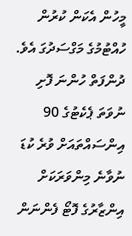މީހުން އެކަން ކުރުން ހުއްޓުމުގެ މަގްސަދުގަ އެވެ. ދުންފަތް ހުންނަ ފޮށި ނުވަތަ ޕެކެޓުގެ 90 އިންސައްތައަށް ވުރެ ކުޑަ ނުވާނެ މިންވަރަކަށް އިންޒާރުގެ ފޮޓޯ ފެންނަން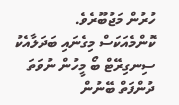ހުރުން މަޖުބޫރެވެ.
ކޮންމެއަކަސް މިގެނައި ބަދަލާއެކު ސިނގިރޭޓް ބޯ މީހުން ނުވަތަ ދުންފަތް ބޭނުން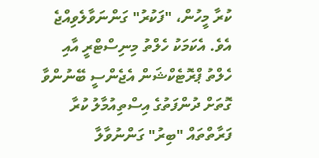ކުރާ މީހުން، "ފަކުރު" ގަންނަވާލެވިއްޖެ އެވެ. އެކަމަކު ހެލްތު މިނިސްޓްރީ އާއި ހެލްތު ޕްރޮޓެކްޝަން އެޖެންސީ ބޭނުންވާ ގޮތަށް ދުންފަތުގެ އިސްތިއުމާލު ކުރާ ފަރާތްތައް "ބިރު" ގަންނުވާލާ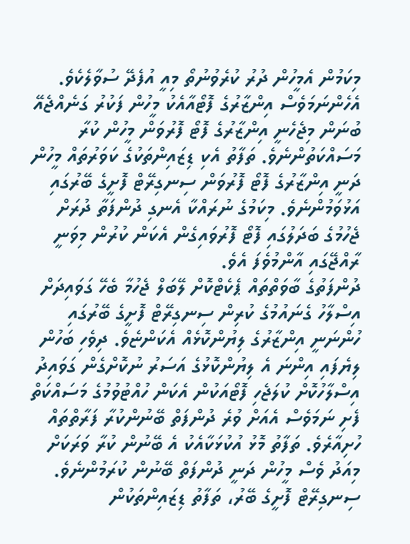މިކަމުން އެމީހުން ދުރު ކުރެވުނުތޯ މިއީ އުފެދޭ ސުވާލެކެވެ.
އެހެންނަމަވެސް އިންޒާރުގެ ފޮޓޯއާއެކު މީހުން ފަކުރު ގަނެއްޖެއޭ ބުނަން މިޖެހެނީ އިންޒާރުގެ ފޮޓޯ ފޮރުވަން މީހުން ކުރާ މަސައްކަތުންނެވެ. ތަފާތު އެކި ޑިޒައިންތަކުގެ ކަވަރުތައް މީހުން ދަނީ އިންޒާރުގެ ފޮޓޯ ފޮރުވަން ސިނގިރޭޓް ފޮށީގެ ބޭރުގައި އަޅުވަމުންނެވެ. މިކަމުގެ ނުރައްކާ އެނގި ދުންފަތާ ދުރަށް ޖެހުމުގެ ބަދަލުގައި ފޮޓޯ ފޮރުވައިގެން އެކަން ކުރުން މިވަނީ ރާއްޖޭގައި އާންމުވެފަ އެވެ.
ދުންފަތުގެ ބާވަތްތައް ޕެކެޓްކޮށް ލޭބަލް ޖެހުމާ ބެހޭ ގަވައިދަށް އިސްލާހު ގެނައުމުގެ ކުރިން ސިނގިރޭޓް ފޮށީގެ ބޭރުގައި ހުންނަނީ އިންޒާރުގެ ލިޔުންކޮޅެއް އެކަންޏެވެ. ދިވެހި ބަހުން ލިޔެފައި އިންނަ އެ ލިޔުންކޮޅުގެ އަސަރު ނުކޮށްގެން ގަވައިދު އިސްލާހުކޮށް ކުލަޖެހި ފޮޓޯއަކުން އެކަން ހުއްޓުވުމުގެ މަސައްކަތް ފެށި ނަމަވެސް އެއަށް ވުރެ ދުންފަތް ބޭނުންކުރާ ފަރާތްތައް ހުށިއާރެވެ. ތަފާތު މޮޅު އުކުޅަކާއެކު އެ ބޭނުން ކުރާ ވަރަކަށް މިއަދު ވެސް މީހުން ދަނީ ދުންފަތް ބޭނުން ކުރަމުންނެވެ.
ސިނގިރޭޓް ފޮށީގެ ބޭރު، ތަފާތު ޑިޒައިންތަކުން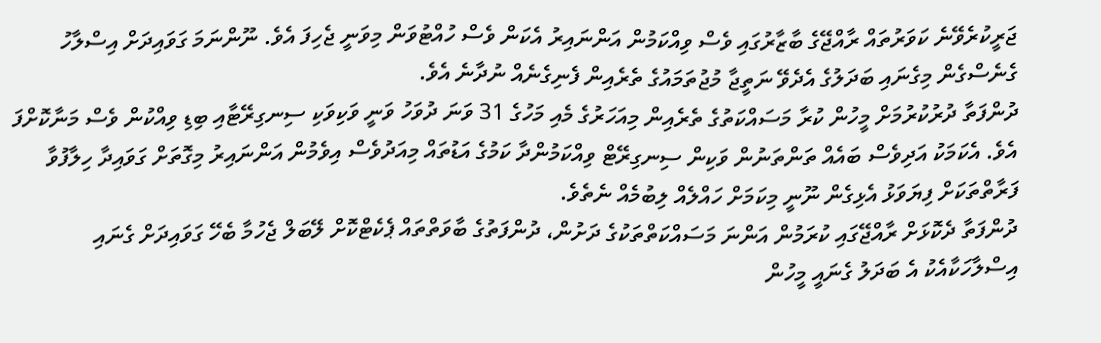ޖަރީކުރެވޭނެ ކަވަރުތައް ރާއްޖޭގެ ބާޒާރުގައި ވެސް ވިއްކަމުން އަންނައިރު އެކަން ވެސް ހުއްޓުވަން މިވަނީ ޖެހިފަ އެވެ. ނޫންނަމަ ގަވައިދަށް އިސްލާހު ގެނެސްގެން މިގެނައި ބަދަލުގެ އެދެވޭ ނަތީޖާ މުޖުތަމައުގެ ތެރެއިން ފެނިގެނެއް ނުދާނެ އެވެ.
ދުންފަތާ ދުރުކުރުމަށް މީހުން ކުރާ މަސައްކަތުގެ ތެރެއިން މިއަހަރުގެ މެއި މަހުގެ 31 ވަނަ ދުވަހު ވަނީ ވަކިވަކި ސިނގިރޭޓާއި ބިޑި ވިއްކުން ވެސް މަނާކޮށްފަ އެވެ. އެކަމަކު އަދިވެސް ބައެއް ތަންތަނުން ވަކިން ސިނގިރޭޓް ވިއްކަމުންދާ ކަމުގެ އަޑުތައް މިއަދުވެސް އިވެމުން އަންނައިރު މިގޮތަށް ގަވައިދާ ހިލާފުވާ ފަރާތްތަކަށް ފިޔަވަޅު އެޅިގެން ނޫނީ މިކަމަށް ހައްލެއް ލިބުމެއް ނެތެވެ.
ދުންފަތާ ދެކޮޅަށް ރާއްޖޭގައި ކުރަމުން އަންނަ މަސައްކަތްތަކުގެ ދަށުން، ދުންފަތުގެ ބާވަތްތައް ޕެކެޓްކޮށް ލޭބަލް ޖެހުމާ ބެހޭ ގަވައިދަށް ގެނައި އިސްލާހަކާއެކު އެ ބަދަލު ގެނައީ މީހުން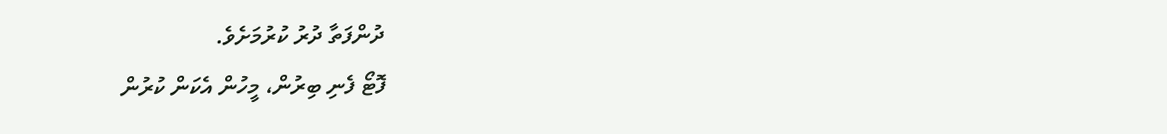ދުންފަތާ ދުރު ކުރުމަށެވެ.
ފޮޓޯ ފެނި ބިރުން، މީހުން އެކަން ކުރުން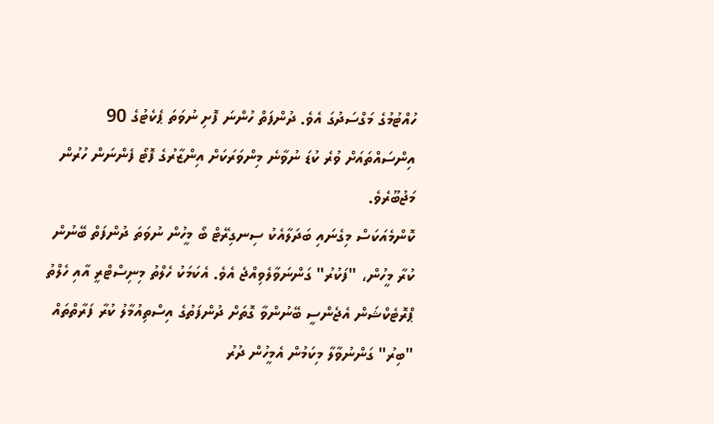ހުއްޓުމުގެ މަގްސަދުގަ އެވެ. ދުންފަތް ހުންނަ ފޮށި ނުވަތަ ޕެކެޓުގެ 90 އިންސައްތައަށް ވުރެ ކުޑަ ނުވާނެ މިންވަރަކަށް އިންޒާރުގެ ފޮޓޯ ފެންނަން ހުރުން މަޖުބޫރެވެ.
ކޮންމެއަކަސް މިގެނައި ބަދަލާއެކު ސިނގިރޭޓް ބޯ މީހުން ނުވަތަ ދުންފަތް ބޭނުން ކުރާ މީހުން، "ފަކުރު" ގަންނަވާލެވިއްޖެ އެވެ. އެކަމަކު ހެލްތު މިނިސްޓްރީ އާއި ހެލްތު ޕްރޮޓެކްޝަން އެޖެންސީ ބޭނުންވާ ގޮތަށް ދުންފަތުގެ އިސްތިއުމާލު ކުރާ ފަރާތްތައް "ބިރު" ގަންނުވާލާ މިކަމުން އެމީހުން ދުރު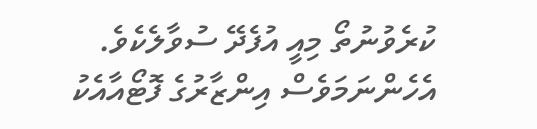ކުރެވުނުތޯ މިއީ އުފެދޭ ސުވާލެކެވެ.
އެހެންނަމަވެސް އިންޒާރުގެ ފޮޓޯއާއެކު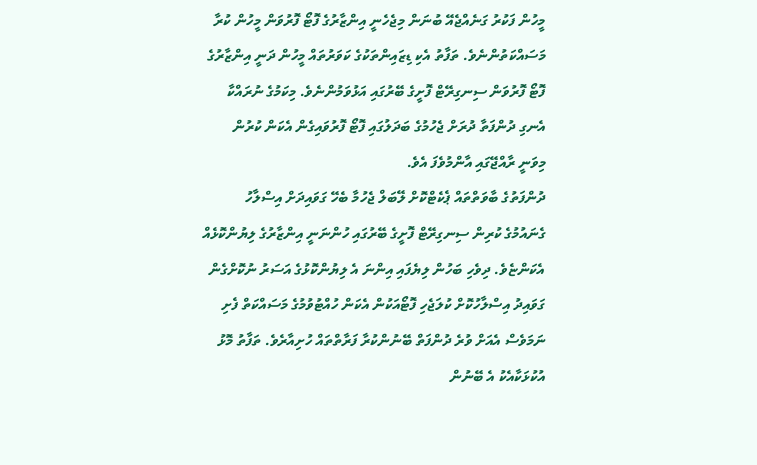މީހުން ފަކުރު ގަނެއްޖެއޭ ބުނަން މިޖެހެނީ އިންޒާރުގެ ފޮޓޯ ފޮރުވަން މީހުން ކުރާ މަސައްކަތުންނެވެ. ތަފާތު އެކި ޑިޒައިންތަކުގެ ކަވަރުތައް މީހުން ދަނީ އިންޒާރުގެ ފޮޓޯ ފޮރުވަން ސިނގިރޭޓް ފޮށީގެ ބޭރުގައި އަޅުވަމުންނެވެ. މިކަމުގެ ނުރައްކާ އެނގި ދުންފަތާ ދުރަށް ޖެހުމުގެ ބަދަލުގައި ފޮޓޯ ފޮރުވައިގެން އެކަން ކުރުން މިވަނީ ރާއްޖޭގައި އާންމުވެފަ އެވެ.
ދުންފަތުގެ ބާވަތްތައް ޕެކެޓްކޮށް ލޭބަލް ޖެހުމާ ބެހޭ ގަވައިދަށް އިސްލާހު ގެނައުމުގެ ކުރިން ސިނގިރޭޓް ފޮށީގެ ބޭރުގައި ހުންނަނީ އިންޒާރުގެ ލިޔުންކޮޅެއް އެކަންޏެވެ. ދިވެހި ބަހުން ލިޔެފައި އިންނަ އެ ލިޔުންކޮޅުގެ އަސަރު ނުކޮށްގެން ގަވައިދު އިސްލާހުކޮށް ކުލަޖެހި ފޮޓޯއަކުން އެކަން ހުއްޓުވުމުގެ މަސައްކަތް ފެށި ނަމަވެސް އެއަށް ވުރެ ދުންފަތް ބޭނުންކުރާ ފަރާތްތައް ހުށިއާރެވެ. ތަފާތު މޮޅު އުކުޅަކާއެކު އެ ބޭނުން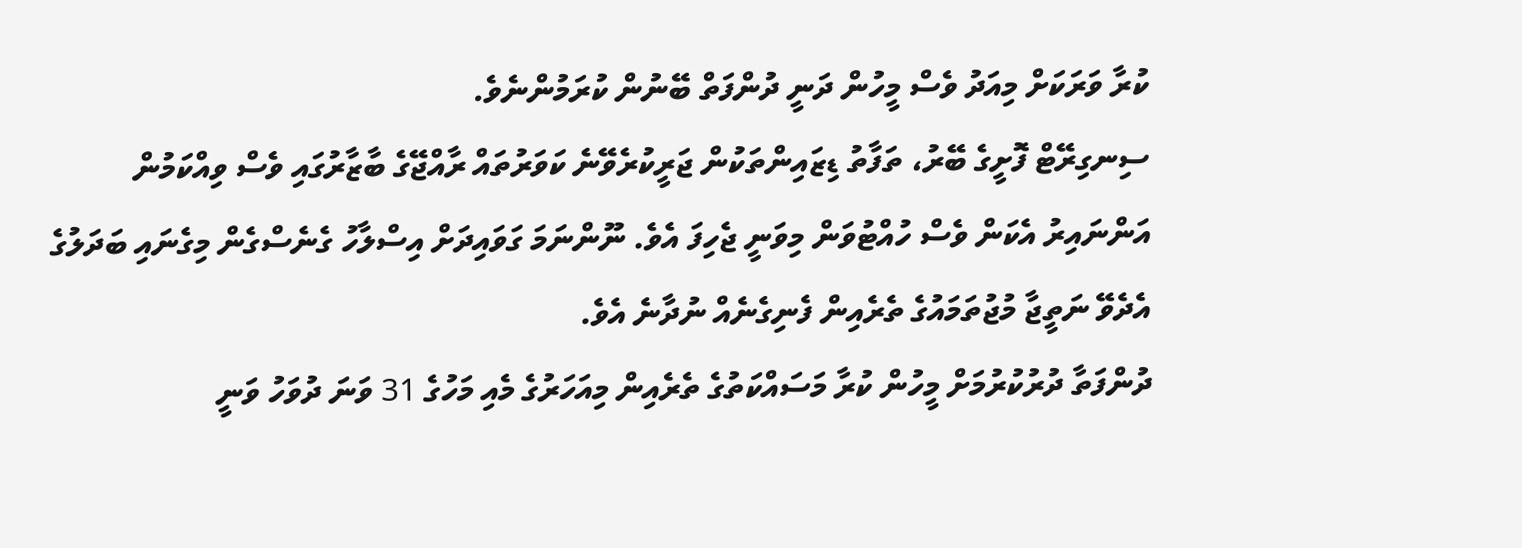ކުރާ ވަރަކަށް މިއަދު ވެސް މީހުން ދަނީ ދުންފަތް ބޭނުން ކުރަމުންނެވެ.
ސިނގިރޭޓް ފޮށީގެ ބޭރު، ތަފާތު ޑިޒައިންތަކުން ޖަރީކުރެވޭނެ ކަވަރުތައް ރާއްޖޭގެ ބާޒާރުގައި ވެސް ވިއްކަމުން އަންނައިރު އެކަން ވެސް ހުއްޓުވަން މިވަނީ ޖެހިފަ އެވެ. ނޫންނަމަ ގަވައިދަށް އިސްލާހު ގެނެސްގެން މިގެނައި ބަދަލުގެ އެދެވޭ ނަތީޖާ މުޖުތަމައުގެ ތެރެއިން ފެނިގެނެއް ނުދާނެ އެވެ.
ދުންފަތާ ދުރުކުރުމަށް މީހުން ކުރާ މަސައްކަތުގެ ތެރެއިން މިއަހަރުގެ މެއި މަހުގެ 31 ވަނަ ދުވަހު ވަނީ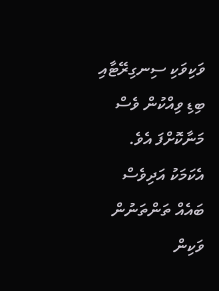ވަކިވަކި ސިނގިރޭޓާއި ބިޑި ވިއްކުން ވެސް މަނާކޮށްފަ އެވެ. އެކަމަކު އަދިވެސް ބައެއް ތަންތަނުން ވަކިން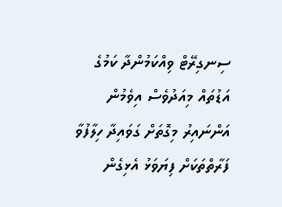ސިނގިރޭޓް ވިއްކަމުންދާ ކަމުގެ އަޑުތައް މިއަދުވެސް އިވެމުން އަންނައިރު މިގޮތަށް ގަވައިދާ ހިލާފުވާ ފަރާތްތަކަށް ފިޔަވަޅު އެޅިގެން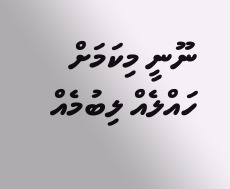ނޫނީ މިކަމަށް ހައްލެއް ލިބުމެއް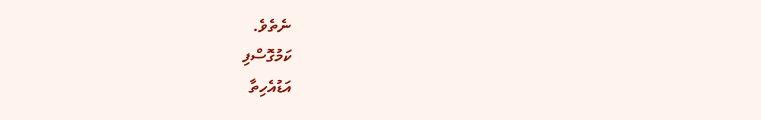ނެތެވެ.
ކަމުގޮސްފި
އަޑުއެހިތާ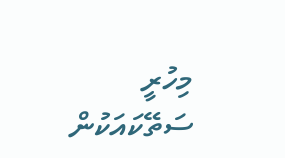މިހުރީ
ސަތޭކައަކުން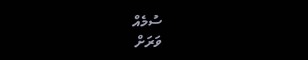ސުމެއް
ވަރަށް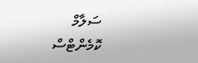ސަލާމް
ކޮމެންޓްސް